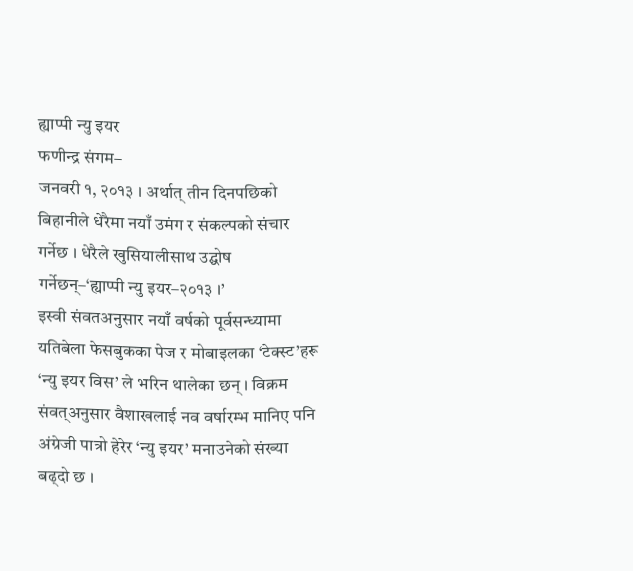ह्याप्पी न्यु इयर
फणीन्द्र संगम–
जनवरी १, २०१३ । अर्थात् तीन दिनपछिको बिहानीले धेरैमा नयाँ उमंग र संकल्पको संचार गर्नेछ । धेरैले खुसियालीसाथ उद्घोष गर्नेछन्–‘ह्याप्पी न्यु इयर–२०१३ ।’
इस्वी संवतअनुसार नयाँ वर्षको पूर्वसन्ध्यामा यतिबेला फेसबुकका पेज र मोबाइलका ‘टेक्स्ट’हरू ‘न्यु इयर विस’ ले भरिन थालेका छन् । विक्रम संवत्अनुसार वैशाखलाई नव वर्षारम्भ मानिए पनि अंग्रेजी पात्रो हेरेर ‘न्यु इयर’ मनाउनेको संख्या बढ्दो छ ।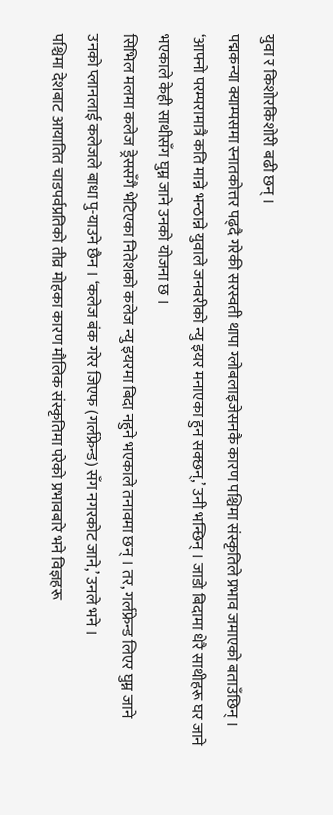युवा र किशोरकिशोरी बढी छन् ।
पद्मकन्या क्याम्पसमा स्नातकोत्तर पढ्दै गरेकी सरस्वती थापा ग्लोबलाइजेसनकै कारण पश्चिमा संस्कृतिले प्रभाव जमाएको बताउँछिन् । ‘आफ्नो परम्परामात्रै कति मान्ने भन्ठान्ने युवाले जनवरीको न्यु इयर मनाएका हुन सक्छन्,’ उनी भन्छिन् । जाडो बिदामा धेरै साथीहरू घर जाने भएकाले केही साथीसँग घुम्न जाने उनको योजना छ ।
सिभिल मलमा कलेज ड्रेससँगै भेटिएका नितेशको कलेज न्यु इयरमा बिदा नहुने भएकाले तनावमा छन् । तर, गर्लफ्रेन्ड लिएर घुम्न जाने उनको प्लानलाई कलेजले बाधा पु-याउने छैन । ‘कलेज बंक गरेर जिएफ (गर्लफ्रेन्ड) सँग नगरकोट जाने,’ उनले भने ।
पश्चिमा देशबाट आयातित चाडपर्वप्रतिको तीव्र मोहका कारण मौलिक संस्कृतिमा परेको प्रभावबारे भने विज्ञहरू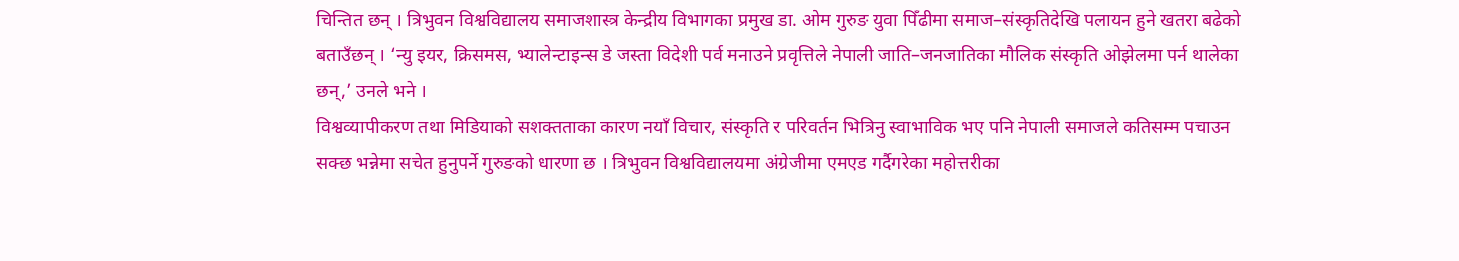चिन्तित छन् । त्रिभुवन विश्वविद्यालय समाजशास्त्र केन्द्रीय विभागका प्रमुख डा. ओम गुरुङ युवा पिँढीमा समाज–संस्कृतिदेखि पलायन हुने खतरा बढेको बताउँछन् । ‘न्यु इयर, क्रिसमस, भ्यालेन्टाइन्स डे जस्ता विदेशी पर्व मनाउने प्रवृत्तिले नेपाली जाति–जनजातिका मौलिक संस्कृति ओझेलमा पर्न थालेका छन्,’ उनले भने ।
विश्वव्यापीकरण तथा मिडियाको सशक्तताका कारण नयाँ विचार, संस्कृति र परिवर्तन भित्रिनु स्वाभाविक भए पनि नेपाली समाजले कतिसम्म पचाउन सक्छ भन्नेमा सचेत हुनुपर्ने गुरुङको धारणा छ । त्रिभुवन विश्वविद्यालयमा अंग्रेजीमा एमएड गर्दैगरेका महोत्तरीका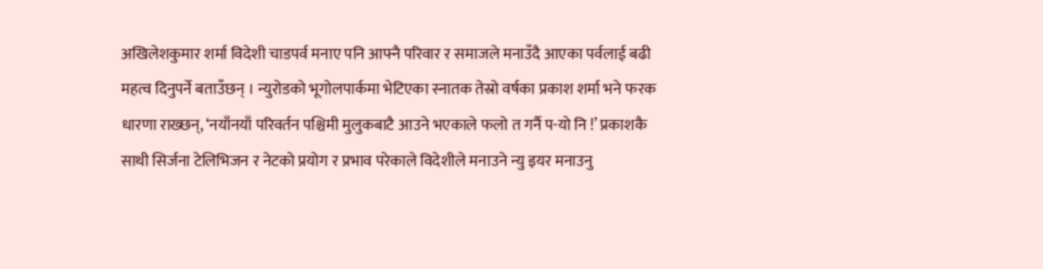अखिलेशकुमार शर्मा विदेशी चाडपर्व मनाए पनि आफ्नै परिवार र समाजले मनाउँदै आएका पर्वलाई बढी महत्व दिनुपर्ने बताउँछन् । न्युरोडको भूगोलपार्कमा भेटिएका स्नातक तेस्रो वर्षका प्रकाश शर्मा भने फरक धारणा राख्छन्, ‘नयाँनयाँ परिवर्तन पश्चिमी मुलुकबाटै आउने भएकाले फलो त गर्नै प-यो नि !’ प्रकाशकै साथी सिर्जना टेलिभिजन र नेटको प्रयोग र प्रभाव परेकाले विदेशीले मनाउने न्यु इयर मनाउनु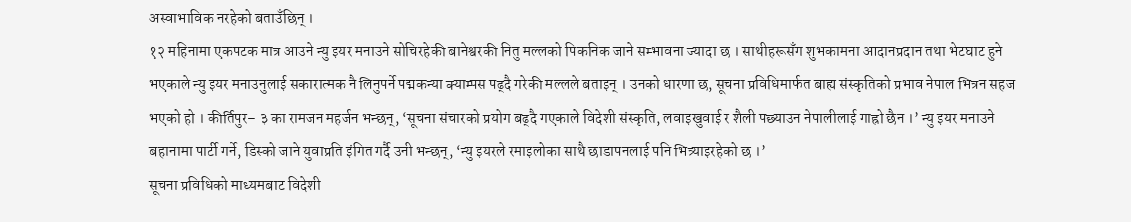अस्वाभाविक नरहेको बताउँछिन् ।
१२ महिनामा एकपटक मात्र आउने न्यु इयर मनाउने सोचिरहेकी बानेश्वरकी नितु मल्लको पिकनिक जाने सम्भावना ज्यादा छ । साथीहरूसँग शुभकामना आदानप्रदान तथा भेटघाट हुने भएकाले न्यु इयर मनाउनुलाई सकारात्मक नै लिनुपर्ने पद्मकन्या क्याम्पस पढ्दै गरेकी मल्लले बताइन् । उनको धारणा छ, सूचना प्रविधिमार्फत बाह्य संस्कृतिको प्रभाव नेपाल भित्रन सहज भएको हो । कीर्तिपुर– ३ का रामजन महर्जन भन्छन्, ‘सूचना संचारको प्रयोग बढ्दै गएकाले विदेशी संस्कृति, लवाइखुवाई र शैली पछ्याउन नेपालीलाई गाह्रो छैन ।’ न्यु इयर मनाउने बहानामा पार्टी गर्ने, डिस्को जाने युवाप्रति इंगित गर्दै उनी भन्छन्, ‘न्यु इयरले रमाइलोका साथै छाडापनलाई पनि भित्र्याइरहेको छ ।’
सूचना प्रविधिको माध्यमबाट विदेशी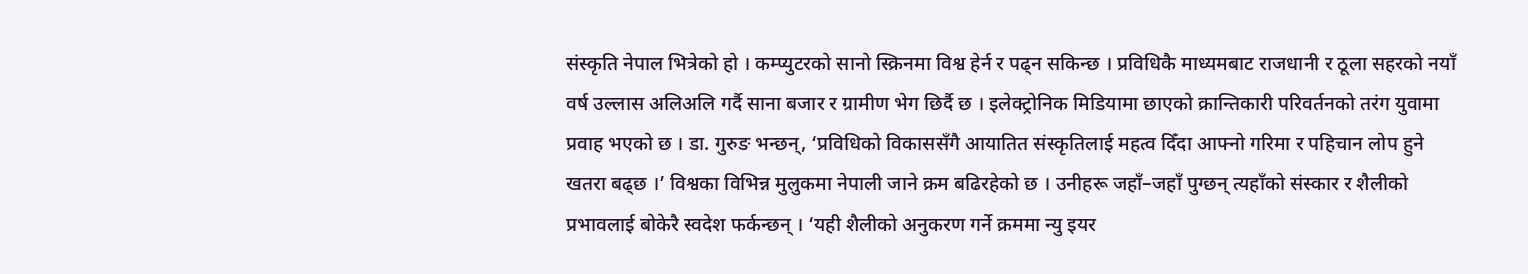संस्कृति नेपाल भित्रेको हो । कम्प्युटरको सानो स्क्रिनमा विश्व हेर्न र पढ्न सकिन्छ । प्रविधिकै माध्यमबाट राजधानी र ठूला सहरको नयाँ वर्ष उल्लास अलिअलि गर्दै साना बजार र ग्रामीण भेग छिर्दै छ । इलेक्ट्रोनिक मिडियामा छाएको क्रान्तिकारी परिवर्तनको तरंग युवामा प्रवाह भएको छ । डा. गुरुङ भन्छन्, ‘प्रविधिको विकाससँगै आयातित संस्कृतिलाई महत्व दिँदा आफ्नो गरिमा र पहिचान लोप हुने खतरा बढ्छ ।’ विश्वका विभिन्न मुलुकमा नेपाली जाने क्रम बढिरहेको छ । उनीहरू जहाँ–जहाँ पुग्छन् त्यहाँको संस्कार र शैलीको प्रभावलाई बोकेरै स्वदेश फर्कन्छन् । ‘यही शैलीको अनुकरण गर्ने क्रममा न्यु इयर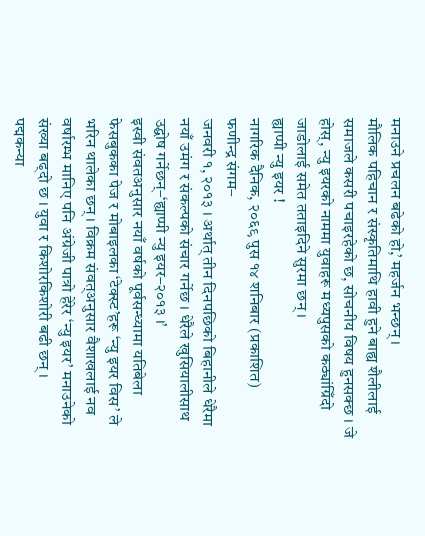मनाउने प्रचलन बढेको हो,’ महर्जन भन्छन् ।
मौलिक पहिचान र संस्कृतिमाथि हावी हुने बाह्य शैलीलाई समाजले कसरी पचाइरहेको छ, सोचनीय विषय हुनसक्छ । जे होस्, न्यु इयरको नाममा युवाहरू मध्यपुसको कठ्यांग्रिँदो जाडोलाई समेत तताइदिने सुरमा छन् ।
ह्याप्पी न्यु इयर !
नागरिक दैनिक, २०६९ पुस १४ शनिबार (प्रकाशित)
फणीन्द्र संगम–
जनवरी १, २०१३ । अर्थात् तीन दिनपछिको बिहानीले धेरैमा नयाँ उमंग र संकल्पको संचार गर्नेछ । धेरैले खुसियालीसाथ उद्घोष गर्नेछन्–‘ह्याप्पी न्यु इयर–२०१३ ।’
इस्वी संवतअनुसार नयाँ वर्षको पूर्वसन्ध्यामा यतिबेला फेसबुकका पेज र मोबाइलका ‘टेक्स्ट’हरू ‘न्यु इयर विस’ ले भरिन थालेका छन् । विक्रम संवत्अनुसार वैशाखलाई नव वर्षारम्भ मानिए पनि अंग्रेजी पात्रो हेरेर ‘न्यु इयर’ मनाउनेको संख्या बढ्दो छ । युवा र किशोरकिशोरी बढी छन् ।
पद्मकन्या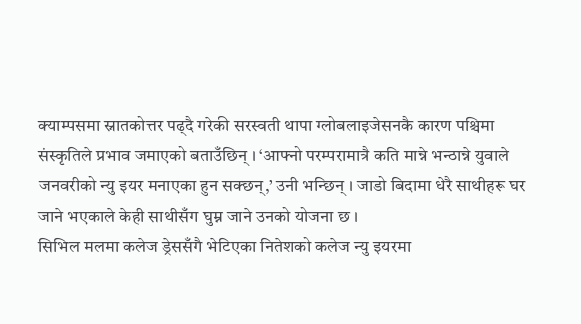क्याम्पसमा स्नातकोत्तर पढ्दै गरेकी सरस्वती थापा ग्लोबलाइजेसनकै कारण पश्चिमा संस्कृतिले प्रभाव जमाएको बताउँछिन् । ‘आफ्नो परम्परामात्रै कति मान्ने भन्ठान्ने युवाले जनवरीको न्यु इयर मनाएका हुन सक्छन्,’ उनी भन्छिन् । जाडो बिदामा धेरै साथीहरू घर जाने भएकाले केही साथीसँग घुम्न जाने उनको योजना छ ।
सिभिल मलमा कलेज ड्रेससँगै भेटिएका नितेशको कलेज न्यु इयरमा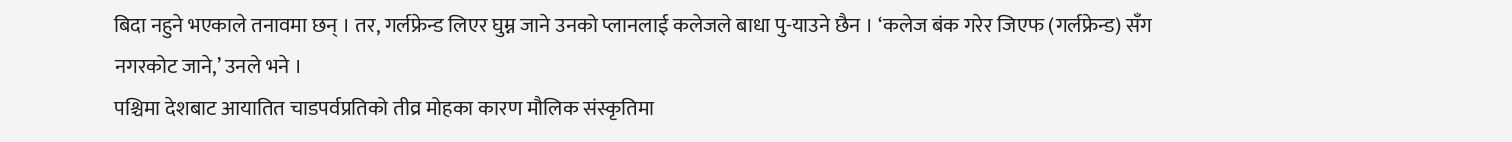बिदा नहुने भएकाले तनावमा छन् । तर, गर्लफ्रेन्ड लिएर घुम्न जाने उनको प्लानलाई कलेजले बाधा पु-याउने छैन । ‘कलेज बंक गरेर जिएफ (गर्लफ्रेन्ड) सँग नगरकोट जाने,’ उनले भने ।
पश्चिमा देशबाट आयातित चाडपर्वप्रतिको तीव्र मोहका कारण मौलिक संस्कृतिमा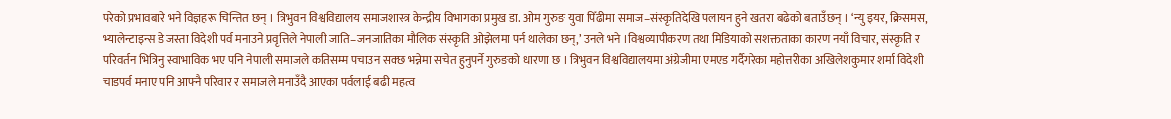परेको प्रभावबारे भने विज्ञहरू चिन्तित छन् । त्रिभुवन विश्वविद्यालय समाजशास्त्र केन्द्रीय विभागका प्रमुख डा. ओम गुरुङ युवा पिँढीमा समाज–संस्कृतिदेखि पलायन हुने खतरा बढेको बताउँछन् । ‘न्यु इयर, क्रिसमस, भ्यालेन्टाइन्स डे जस्ता विदेशी पर्व मनाउने प्रवृत्तिले नेपाली जाति–जनजातिका मौलिक संस्कृति ओझेलमा पर्न थालेका छन्,’ उनले भने ।विश्वव्यापीकरण तथा मिडियाको सशक्तताका कारण नयाँ विचार, संस्कृति र परिवर्तन भित्रिनु स्वाभाविक भए पनि नेपाली समाजले कतिसम्म पचाउन सक्छ भन्नेमा सचेत हुनुपर्ने गुरुङको धारणा छ । त्रिभुवन विश्वविद्यालयमा अंग्रेजीमा एमएड गर्दैगरेका महोत्तरीका अखिलेशकुमार शर्मा विदेशी चाडपर्व मनाए पनि आफ्नै परिवार र समाजले मनाउँदै आएका पर्वलाई बढी महत्व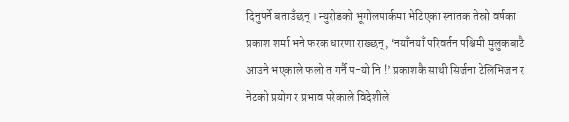दिनुपर्ने बताउँछन् । न्युरोडको भूगोलपार्कमा भेटिएका स्नातक तेस्रो वर्षका प्रकाश शर्मा भने फरक धारणा राख्छन्, ‘नयाँनयाँ परिवर्तन पश्चिमी मुलुकबाटै आउने भएकाले फलो त गर्नै प-यो नि !’ प्रकाशकै साथी सिर्जना टेलिभिजन र नेटको प्रयोग र प्रभाव परेकाले विदेशीले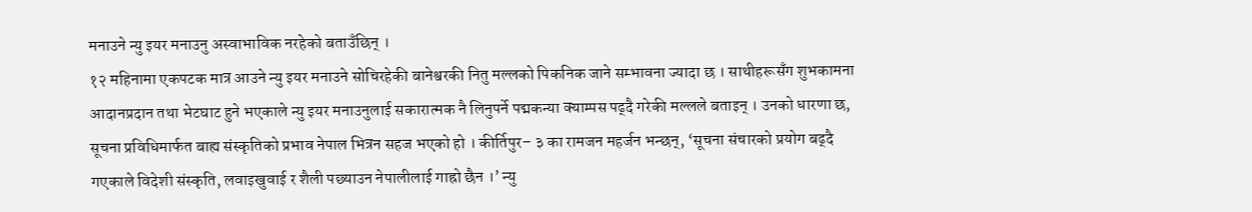मनाउने न्यु इयर मनाउनु अस्वाभाविक नरहेको बताउँछिन् ।
१२ महिनामा एकपटक मात्र आउने न्यु इयर मनाउने सोचिरहेकी बानेश्वरकी नितु मल्लको पिकनिक जाने सम्भावना ज्यादा छ । साथीहरूसँग शुभकामना आदानप्रदान तथा भेटघाट हुने भएकाले न्यु इयर मनाउनुलाई सकारात्मक नै लिनुपर्ने पद्मकन्या क्याम्पस पढ्दै गरेकी मल्लले बताइन् । उनको धारणा छ, सूचना प्रविधिमार्फत बाह्य संस्कृतिको प्रभाव नेपाल भित्रन सहज भएको हो । कीर्तिपुर– ३ का रामजन महर्जन भन्छन्, ‘सूचना संचारको प्रयोग बढ्दै गएकाले विदेशी संस्कृति, लवाइखुवाई र शैली पछ्याउन नेपालीलाई गाह्रो छैन ।’ न्यु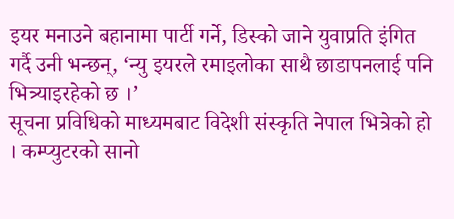इयर मनाउने बहानामा पार्टी गर्ने, डिस्को जाने युवाप्रति इंगित गर्दै उनी भन्छन्, ‘न्यु इयरले रमाइलोका साथै छाडापनलाई पनि भित्र्याइरहेको छ ।’
सूचना प्रविधिको माध्यमबाट विदेशी संस्कृति नेपाल भित्रेको हो । कम्प्युटरको सानो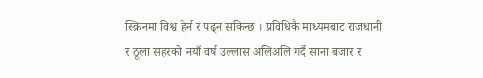स्क्रिनमा विश्व हेर्न र पढ्न सकिन्छ । प्रविधिकै माध्यमबाट राजधानी र ठूला सहरको नयाँ वर्ष उल्लास अलिअलि गर्दै साना बजार र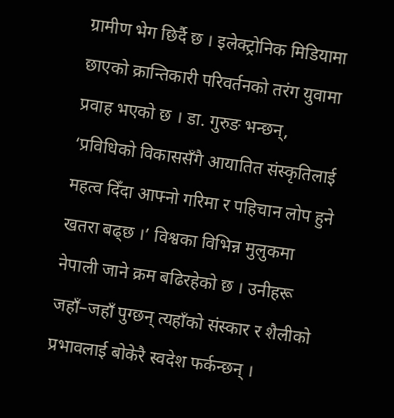ग्रामीण भेग छिर्दै छ । इलेक्ट्रोनिक मिडियामा छाएको क्रान्तिकारी परिवर्तनको तरंग युवामा प्रवाह भएको छ । डा. गुरुङ भन्छन्, ‘प्रविधिको विकाससँगै आयातित संस्कृतिलाई महत्व दिँदा आफ्नो गरिमा र पहिचान लोप हुने खतरा बढ्छ ।’ विश्वका विभिन्न मुलुकमा नेपाली जाने क्रम बढिरहेको छ । उनीहरू जहाँ–जहाँ पुग्छन् त्यहाँको संस्कार र शैलीको प्रभावलाई बोकेरै स्वदेश फर्कन्छन् ।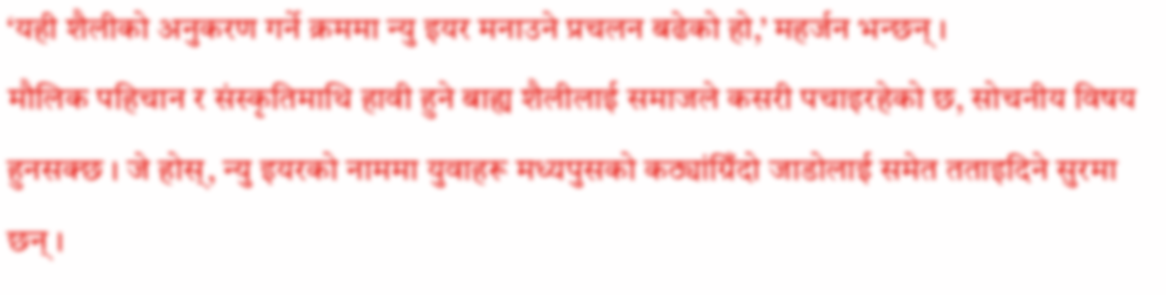‘यही शैलीको अनुकरण गर्ने क्रममा न्यु इयर मनाउने प्रचलन बढेको हो,’ महर्जन भन्छन् ।
मौलिक पहिचान र संस्कृतिमाथि हावी हुने बाह्य शैलीलाई समाजले कसरी पचाइरहेको छ, सोचनीय विषय हुनसक्छ । जे होस्, न्यु इयरको नाममा युवाहरू मध्यपुसको कठ्यांग्रिँदो जाडोलाई समेत तताइदिने सुरमा छन् ।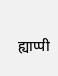ह्याप्पी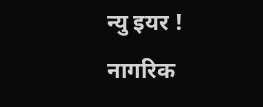न्यु इयर !
नागरिक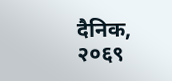दैनिक, २०६९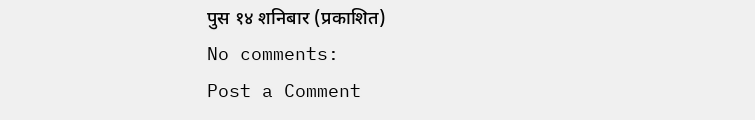पुस १४ शनिबार (प्रकाशित)
No comments:
Post a Comment